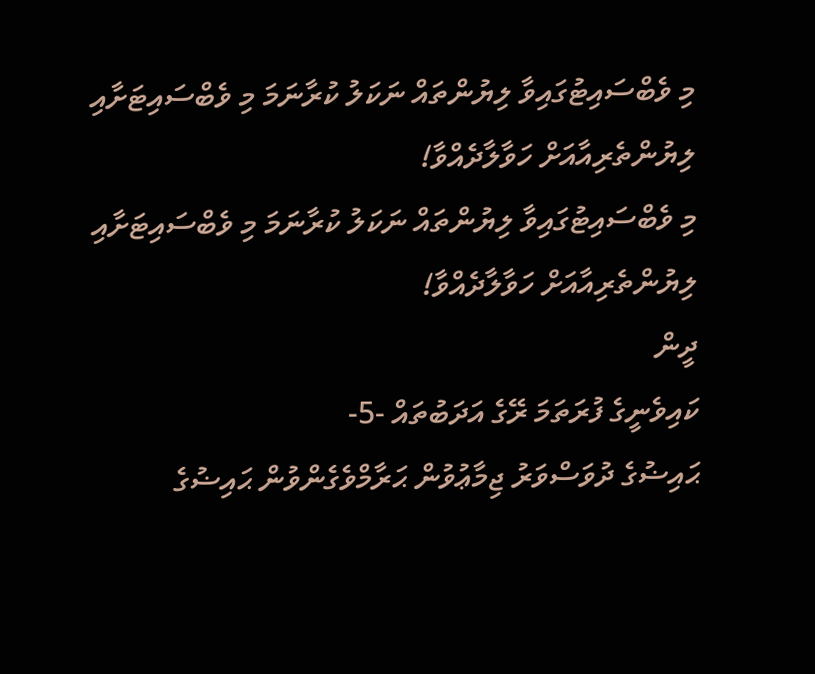މި ވެބްސައިޓުގައިވާ ލިޔުންތައް ނަކަލު ކުރާނަމަ މި ވެބްސައިޓަށާއި ލިޔުންތެރިއާއަށް ހަވާލާދެއްވާ!
މި ވެބްސައިޓުގައިވާ ލިޔުންތައް ނަކަލު ކުރާނަމަ މި ވެބްސައިޓަށާއި ލިޔުންތެރިއާއަށް ހަވާލާދެއްވާ!
ދީން
ކައިވެނީގެ ފުރަތަމަ ރޭގެ އަދަބުތައް -5-
ޙައިޟުގެ ދުވަސްވަރު ޖިމާޢުވުން ޙަރާމްވެގެންވުން ޙައިޟުގެ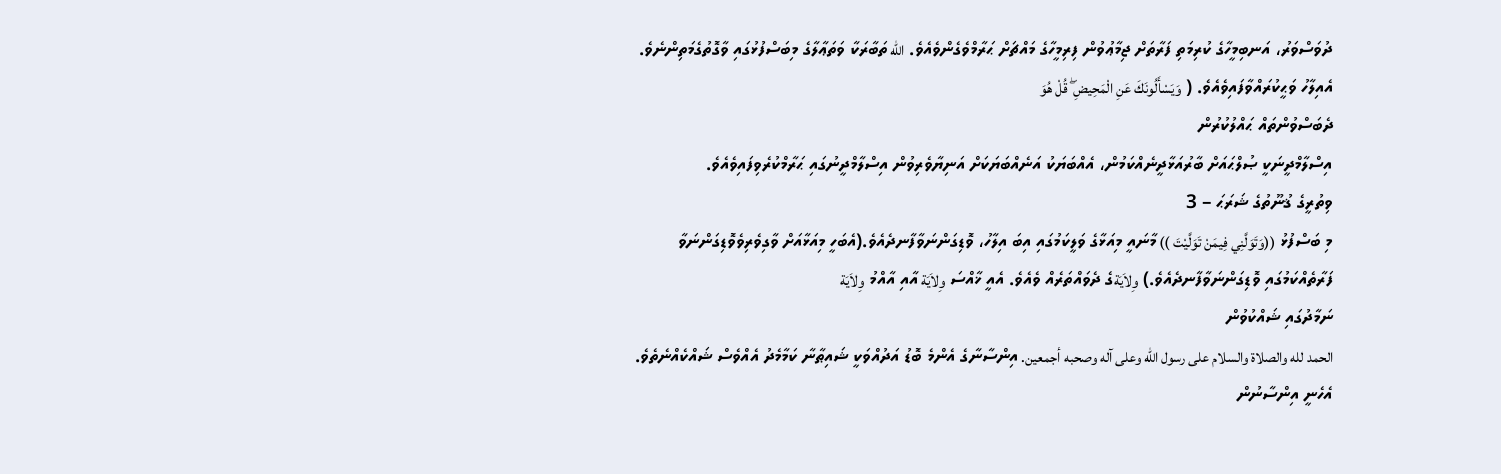ދުވަސްވަރު، އަނބިމީހާގެ ކުރިމަތި ފަރާތަށް ޖިމާޢުވުން ފިރިމީހާގެ މައްޗަށް ޙަރާމްވެގެންވެއެވެ. الله ތަބާރަކާ ވަތަޢާލާގެ މިބަސްފުޅުގައި ވާގޮތުގެމަތިންނެވެ. އެއިލާހު ވަޙީކުރައްވާފައިވެއެވެ. ( وَيَسْأَلُونَكَ عَنِ الْمَحِيضِ ۖ قُلْ هُوَ
ދެބަސްވުންތައް ޙައްލުކުރުން
އިސްލާމްދީނަކީ ޞުލްޙައަށް ބާރުއަޅާދީނެއްކަމުން، އެއްބަޔަކު އަނެއްބަޔަކަށް އަނިޔާވެރިވުން އިސްލާމްދީނުގައި ޙަރާމްކުރެވިފައިވެއެވެ.
ވިތުރީގެ ޤުނޫތުގެ ޝަރަޙަ – 3
މި ބަސްފުޅު ((وَتَوَلَّنِي فِيمَنْ تَوَلَّيْتَ )) މާނައީ މިއަޅާގެ ވަލީކަމުގައި އިބަ އިލާހު، ވޮޑިގަންނަވާފާނދެއެވެ.(އެބަހީ މިއަޅާއަށް ވާގިވެރިވެވޮޑިގަންނަވާ ފަރާތެއްކަމުގައި ވޮޑިގަންނަވާފާނދެއެވެ.) وِلاَيَةގެ ދެވައްތަރެއް ވެއެވެ. އެއީ ޚާއްސަ وِلاَيَة އާއި އާއްމު وِلاَيَة
ނަމާދުގައި ޝައްކުވުން
الحمد لله والصلاة والسلام على رسول الله وعلى آله وصحبه أجمعين. އިންސާނާގެ އެންމެ ބޮޑު އަދުއްވަކީ ޝައިޠާނާ ކަމާމެދު އެއްވެސް ޝައްކެއްނެތެވެ. އެހެނީ އިންސާނުން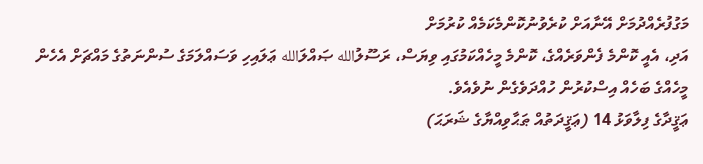މަގުފުރެއްދުމަށް އޭނާއަށް ކުރެވުނުކޮންމެކަމެއް ކުރުމަށް
އަދި، އެއީ ކޮންމެ ފެންވަރެއްގެ، ކޮންމެ މީހެއްކަމުގައި ވިޔަސް، ރަސޫލުالله ޞައްލަالله ޢަލައިހި ވަސައްލަމަގެ ސުންނަތުގެ މައްޗަށް އެހެން މީހެއްގެ ބަހެއް އިސްކުރުން ހުއްދަވެގެން ނުވެއެވެ.
ޢަޤީދާގެ ފިލާވަޅު 14 (ޢަޤީދަތުއް ޠަޙާވިއްޔާގެ ޝަރަޙަ)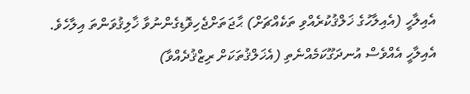އެއިލާހީ (އެއިލާހުގެ ޚަލްޤުކުރެއްވި ތަކެއްޗަށް) ޙާޖަތަށްޖެހިވޮޑިގެންނުވާ ޚާލިޤުވަންތަ އިލާހެވެ. އެއިލާހީ އެއްވެސް އުނދަގޫކަމެއްނެތި (އެޚަލްޤުތަކަށް ރިޒްޤުދެއްވާ)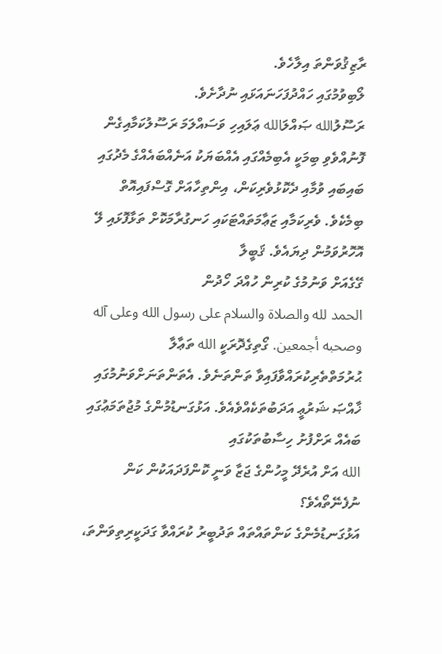ރާޒިޤުވަންތަ އިލާހެވެ.
ލޯބިވުމުގައި ހައްދުފަހަނައަޅައި ނުދާށެވެ.
ރަސޫލުالله ޞައްލަالله ޢަލައިހި ވަސައްލަމަ ރަސޫލުކަމާއިގެން ފޮނުއްވެވި ބިމަކީ އެބިމެއްގައި އެއްބަޔަކު އަނެއްބައެއްގެ މެދުގައި  ބައިބައި ވުމާއި ދެކޮޅުވެރިކަން، އިންތިހާއަށް ގޮސްފައިއޮތް ބިމެކެވެ. ވެރިކަމާއި ޒަޢާމަތައްޓަކައި ހަނގުރާމަކޮށް ތަޅާފޮޅައި ލޭ އޮހޮރުވަމުން ދިޔައެވެ. ޤަބީލާ
ގޭގެއަށް ވަނުމުގެ ކުރިން ހުއްދަ ހޯދުން
الحمد لله والصلاة والسلام على رسول الله وعلى آله وصحبه أجمعين. ގޯތިގެދޮރަކީ الله ތަޢާލާ ޙުރުމަތްތެރިކުރައްވާފައިވާ ތަންތަނެވެ. އެތަންތަނަށްވަނުމުގައި ޚާއްޞަ ޝަރުޢީ އަދަބުތަކެއްވެއެވެ. އަޅުގަނޑުމުންގެ މުޖުތަމަޢުގައި ބައެއް ރަށްފުށު ހިސާބުތަކުގައި
الله އަށް އުރެދޭ މީހުންގެ ޖަޒާ ވަނީ ކޮންފަދައަކުން ކަން ނުފެނޭތޯއެވެ؟
އަޅުގަނޑުމެންގެ ކަންތައްތައް ތަދުބީރު ކުރައްވާ ގަދަކީރިތިވަންތަ،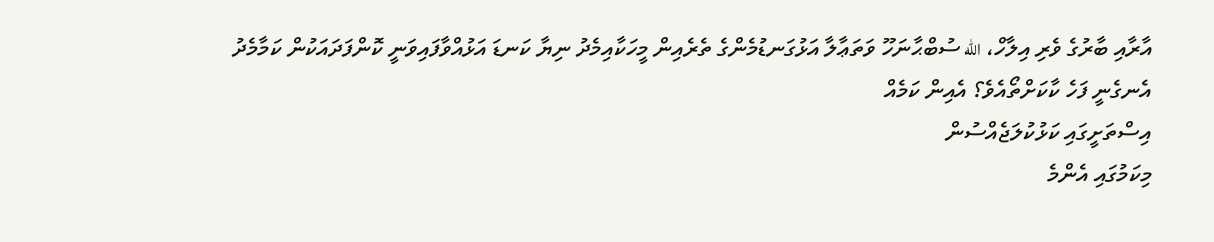އާރާއި ބާރުގެ ވެރި އިލާހް، الله ސުބްޙާނަހޫ ވަތަޢާލާ އަޅުގަނޑުމެންގެ ތެރެއިން މީހަކާއިމެދު ނިޔާ ކަނޑަ އަޅުއްވާފައިވަނީ ކޮންފަދައަކުން ކަމާމެދު އެނގެނީ ފަހެ ކާކަށްތޯއެވެ؟ އެއިން ކަމެއް
އިސްތަށީގައި ކަޅުކުލަޖެއްސުން
މިކަމުގައި އެންމެ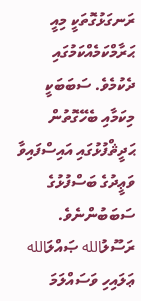ރަނގަޅުގޮތަކީ މިއީ ޙަރާމްކަމެއްކަމުގައި ދެކުމެވެ. ސަބަބަކީ މިކަމާއި ބެހޭގޮތުން ޙަދީޘްފުޅުގައި އައިސްފައިވާ ވަޢީދުގެ ބަސްފުޅުގެ ސަބަބުންނެވެ. ރަސޫލުالله ޞައްލަالله ޢަލައިހި ވަސައްލަމަ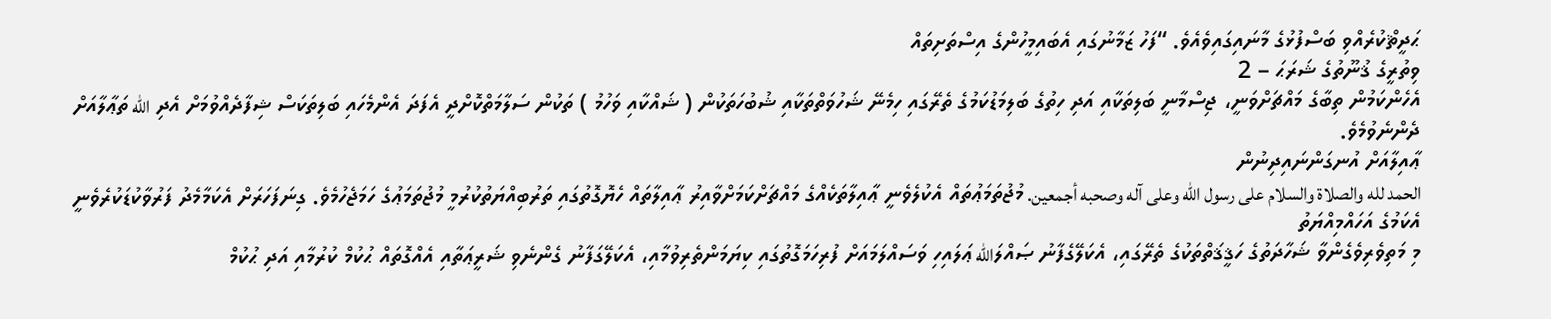ޙަދީޘްކުރެއްވި ބަސްފުޅުގެ މާނައިގައިވެއެވެ. “ފަހު ޒަމާނުގައި އެބައިމީހުންގެ އިސްތަށިތައް
ވިތުރީގެ ޤުނޫތުގެ ޝަރަޙަ – 2
އެހެންކަމުން ތިބާގެ މައްޗަށްވަނީ، ޖިސްމާނީ ބަލިތަކާއި އަދި ހިތުގެ ބަލިމަޑުކަމުގެ ތެރޭގައި ހިމެނޭ ޝަހުވަތްތަކާއި ޝުބުހަތަކުން ( ޝައްކާއި ވަހުމު ) ތަކުން ސަލާމަތްކޮށްދީ އެފަދަ އެންމެހައި ބަލިތަކަސް ޝިފާދެއްވުމަށް އެދި الله ތަޢާލާއަށް ދެންނެވުމެވެ.
ޢާއިލާއަށް އުނގަންނައިދިނުން
الحمد لله والصلاة والسلام على رسول الله وعلى آله وصحبه أجمعين. މުޖުތަމަޢުތައް އެކުލެވެނީ ޢާއިލާތަކެއްގެ މައްޗަށްކަމަށްވާއިރު ޢާއިލާތައް ހެޔޮގޮތުގައި ތަރުބިއްޔަތުކުރުމީ މުޖުތަމަޢުގެ ހަމަޖެހުމެވެ. ގިނަފަހަރަށް އެކަމާމެދު ފަރުވާކުޑަކުރެވެނީ އެކަމުގެ އަހައްމިއްޔަތު
މި މަތިވެރިވެގެންވާ ޝަހާދަތުގެ ހަޤީޤަތްތަކުގެ ތެރޭގައި، އެކަލޭގެފާނު ޞައްލަالله ޢަލައިހި ވަސައްލަމައަށް ފުރިހަމަގޮތުގައި ކިޔަމަންތެރިވުމާއި، އެކަލޭގަފާނު ގެންނެވި ޝަރީޢަތާއި އެއްގޮތައް ޙުކުމް ކުރުމާއި އަދި ޙުކުމް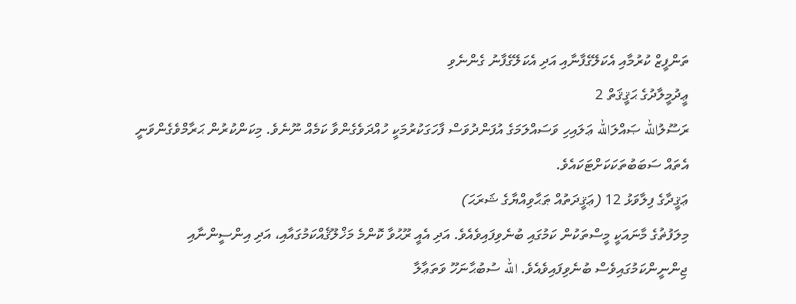ތަންފީޒް ކުރުމާއި އެކަލޭގެފާނާއި އަދި އެކަލޭގެފާނު ގެންނެވި
ޢީދުމީލާދުގެ ޙަޤީޤަތް 2
ރަސޫލުالله ޞައްލަالله ޢަލައިހި ވަސައްލަމަގެ އުފަންދުވަސް ފާހަގަކުރުމަކީ ހުއްދަވެގެންވާ ކަމެއް ނޫނެވެ. މިކަންކުރުން ޙަރާމްވެގެންވަނީ އެތައް ސަބަބުތަކަކަށްޓަކައެވެ.
ޢަޤީދާގެ ފިލާވަޅު 12 (ޢަޤީދަތުއް ޠަޙާވިއްޔާގެ ޝަރަޙަ)
މިލަފުޡުގެ މާނައަކީ މީސްތަކުން ކަމުގައި ބުނެވިފައިވެއެވެ. އަދި އެއީ ރޫޙުވާ ކޮންމެ މަޚްލޫޤެއްކަމުގައާއި، އަދި އިންސީންނާއި ޖިންނީންކަމުގައިވެސް ބުނެވިފައިވެއެވެ. الله ސުބުޙާނަހޫ ވަތަޢާލާ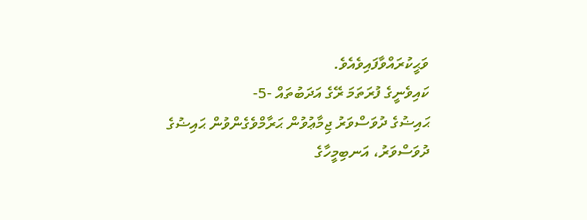ވަޙީކުރައްވާފައިވެއެވެ.
ކައިވެނީގެ ފުރަތަމަ ރޭގެ އަދަބުތައް -5-
ޙައިޟުގެ ދުވަސްވަރު ޖިމާޢުވުން ޙަރާމްވެގެންވުން ޙައިޟުގެ ދުވަސްވަރު، އަނބިމީހާގެ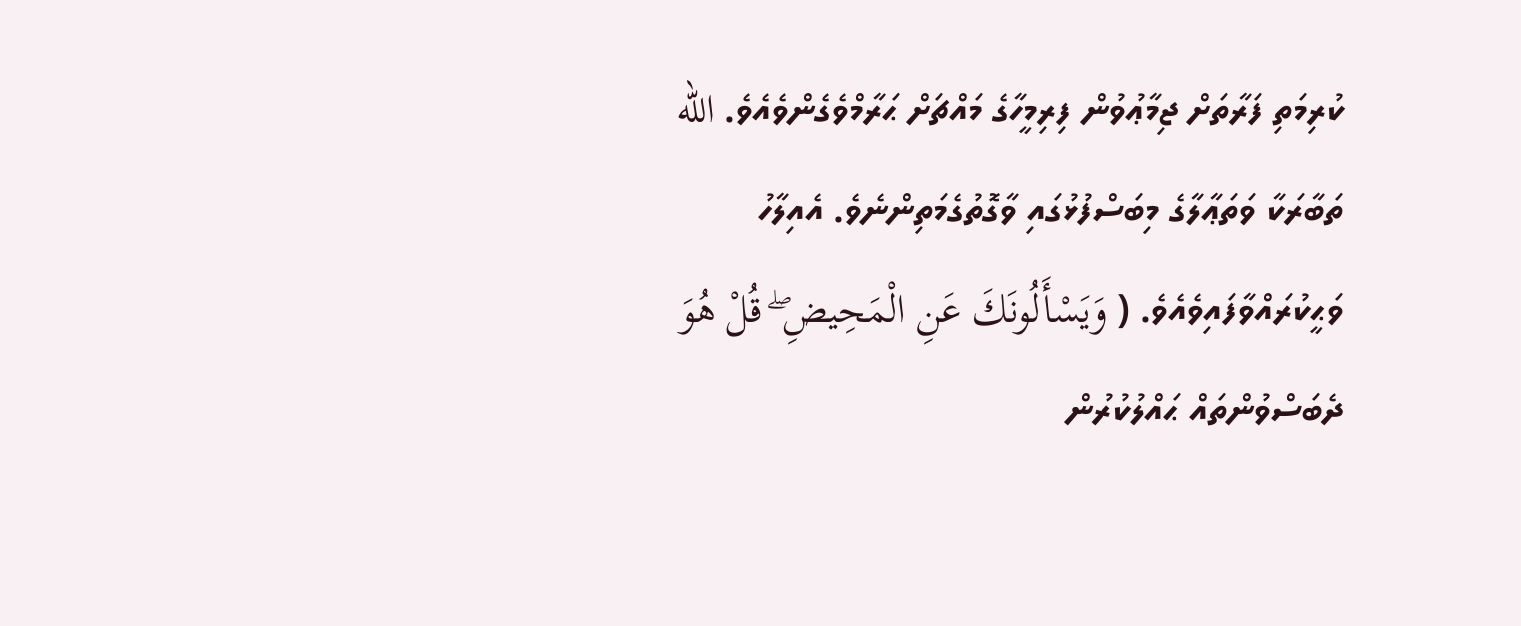ކުރިމަތި ފަރާތަށް ޖިމާޢުވުން ފިރިމީހާގެ މައްޗަށް ޙަރާމްވެގެންވެއެވެ. الله ތަބާރަކާ ވަތަޢާލާގެ މިބަސްފުޅުގައި ވާގޮތުގެމަތިންނެވެ. އެއިލާހު ވަޙީކުރައްވާފައިވެއެވެ. ( وَيَسْأَلُونَكَ عَنِ الْمَحِيضِ ۖ قُلْ هُوَ
ދެބަސްވުންތައް ޙައްލުކުރުން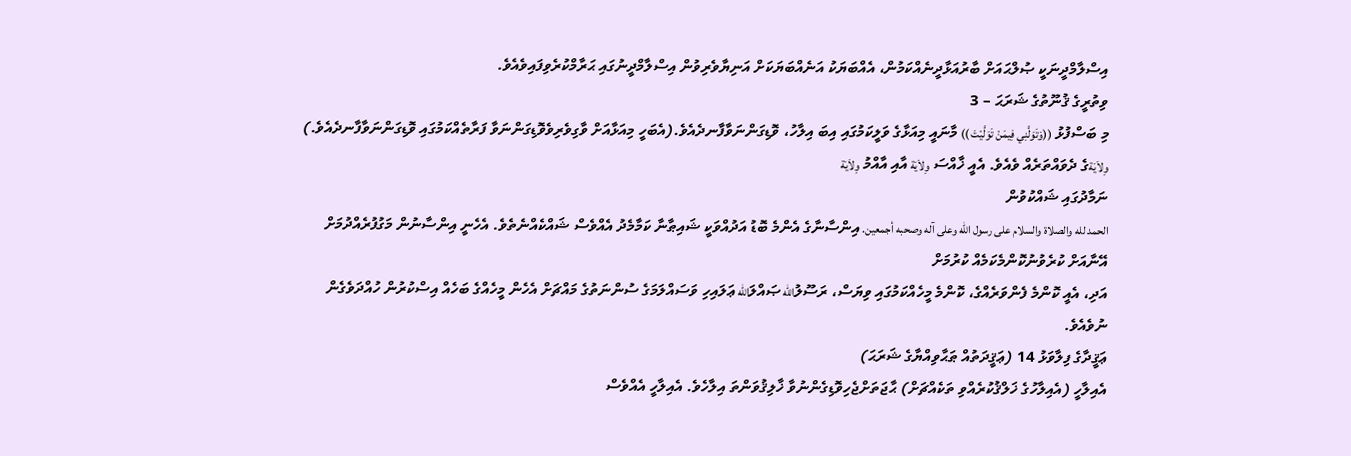އިސްލާމްދީނަކީ ޞުލްޙައަށް ބާރުއަޅާދީނެއްކަމުން، އެއްބަޔަކު އަނެއްބަޔަކަށް އަނިޔާވެރިވުން އިސްލާމްދީނުގައި ޙަރާމްކުރެވިފައިވެއެވެ.
ވިތުރީގެ ޤުނޫތުގެ ޝަރަޙަ – 3
މި ބަސްފުޅު ((وَتَوَلَّنِي فِيمَنْ تَوَلَّيْتَ )) މާނައީ މިއަޅާގެ ވަލީކަމުގައި އިބަ އިލާހު، ވޮޑިގަންނަވާފާނދެއެވެ.(އެބަހީ މިއަޅާއަށް ވާގިވެރިވެވޮޑިގަންނަވާ ފަރާތެއްކަމުގައި ވޮޑިގަންނަވާފާނދެއެވެ.) وِلاَيَةގެ ދެވައްތަރެއް ވެއެވެ. އެއީ ޚާއްސަ وِلاَيَة އާއި އާއްމު وِلاَيَة
ނަމާދުގައި ޝައްކުވުން
الحمد لله والصلاة والسلام على رسول الله وعلى آله وصحبه أجمعين. އިންސާނާގެ އެންމެ ބޮޑު އަދުއްވަކީ ޝައިޠާނާ ކަމާމެދު އެއްވެސް ޝައްކެއްނެތެވެ. އެހެނީ އިންސާނުން މަގުފުރެއްދުމަށް އޭނާއަށް ކުރެވުނުކޮންމެކަމެއް ކުރުމަށް
އަދި، އެއީ ކޮންމެ ފެންވަރެއްގެ، ކޮންމެ މީހެއްކަމުގައި ވިޔަސް، ރަސޫލުالله ޞައްލަالله ޢަލައިހި ވަސައްލަމަގެ ސުންނަތުގެ މައްޗަށް އެހެން މީހެއްގެ ބަހެއް އިސްކުރުން ހުއްދަވެގެން ނުވެއެވެ.
ޢަޤީދާގެ ފިލާވަޅު 14 (ޢަޤީދަތުއް ޠަޙާވިއްޔާގެ ޝަރަޙަ)
އެއިލާހީ (އެއިލާހުގެ ޚަލްޤުކުރެއްވި ތަކެއްޗަށް) ޙާޖަތަށްޖެހިވޮޑިގެންނުވާ ޚާލިޤުވަންތަ އިލާހެވެ. އެއިލާހީ އެއްވެސް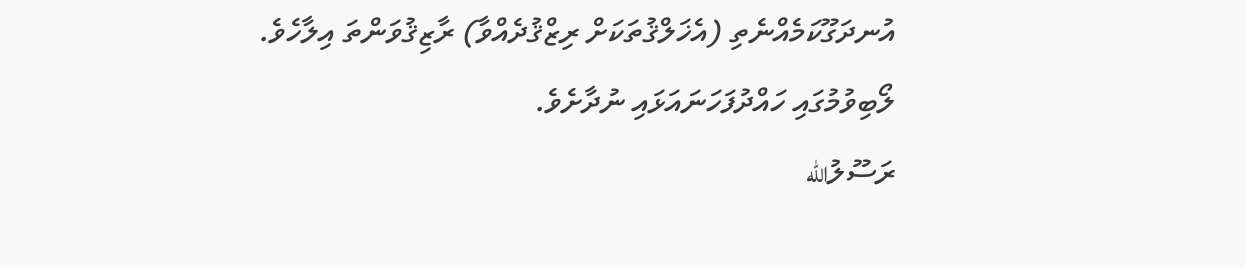އުނދަގޫކަމެއްނެތި (އެޚަލްޤުތަކަށް ރިޒްޤުދެއްވާ) ރާޒިޤުވަންތަ އިލާހެވެ.
ލޯބިވުމުގައި ހައްދުފަހަނައަޅައި ނުދާށެވެ.
ރަސޫލުالله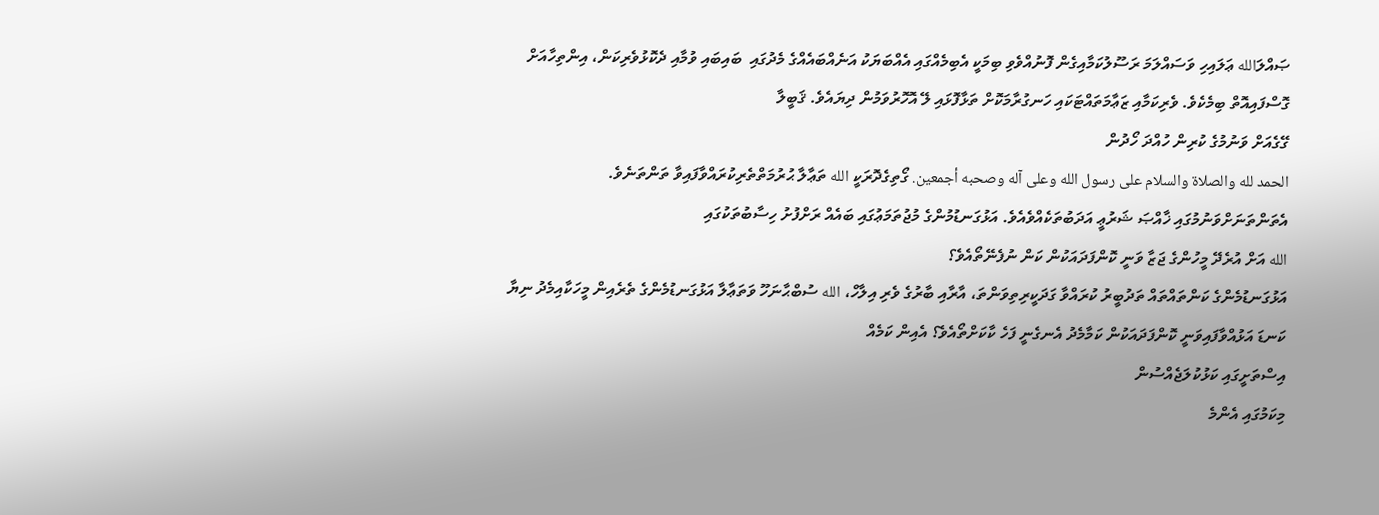ޞައްލަالله ޢަލައިހި ވަސައްލަމަ ރަސޫލުކަމާއިގެން ފޮނުއްވެވި ބިމަކީ އެބިމެއްގައި އެއްބަޔަކު އަނެއްބައެއްގެ މެދުގައި  ބައިބައި ވުމާއި ދެކޮޅުވެރިކަން، އިންތިހާއަށް ގޮސްފައިއޮތް ބިމެކެވެ. ވެރިކަމާއި ޒަޢާމަތައްޓަކައި ހަނގުރާމަކޮށް ތަޅާފޮޅައި ލޭ އޮހޮރުވަމުން ދިޔައެވެ. ޤަބީލާ
ގޭގެއަށް ވަނުމުގެ ކުރިން ހުއްދަ ހޯދުން
الحمد لله والصلاة والسلام على رسول الله وعلى آله وصحبه أجمعين. ގޯތިގެދޮރަކީ الله ތަޢާލާ ޙުރުމަތްތެރިކުރައްވާފައިވާ ތަންތަނެވެ. އެތަންތަނަށްވަނުމުގައި ޚާއްޞަ ޝަރުޢީ އަދަބުތަކެއްވެއެވެ. އަޅުގަނޑުމުންގެ މުޖުތަމަޢުގައި ބައެއް ރަށްފުށު ހިސާބުތަކުގައި
الله އަށް އުރެދޭ މީހުންގެ ޖަޒާ ވަނީ ކޮންފަދައަކުން ކަން ނުފެނޭތޯއެވެ؟
އަޅުގަނޑުމެންގެ ކަންތައްތައް ތަދުބީރު ކުރައްވާ ގަދަކީރިތިވަންތަ، އާރާއި ބާރުގެ ވެރި އިލާހް، الله ސުބްޙާނަހޫ ވަތަޢާލާ އަޅުގަނޑުމެންގެ ތެރެއިން މީހަކާއިމެދު ނިޔާ ކަނޑަ އަޅުއްވާފައިވަނީ ކޮންފަދައަކުން ކަމާމެދު އެނގެނީ ފަހެ ކާކަށްތޯއެވެ؟ އެއިން ކަމެއް
އިސްތަށީގައި ކަޅުކުލަޖެއްސުން
މިކަމުގައި އެންމެ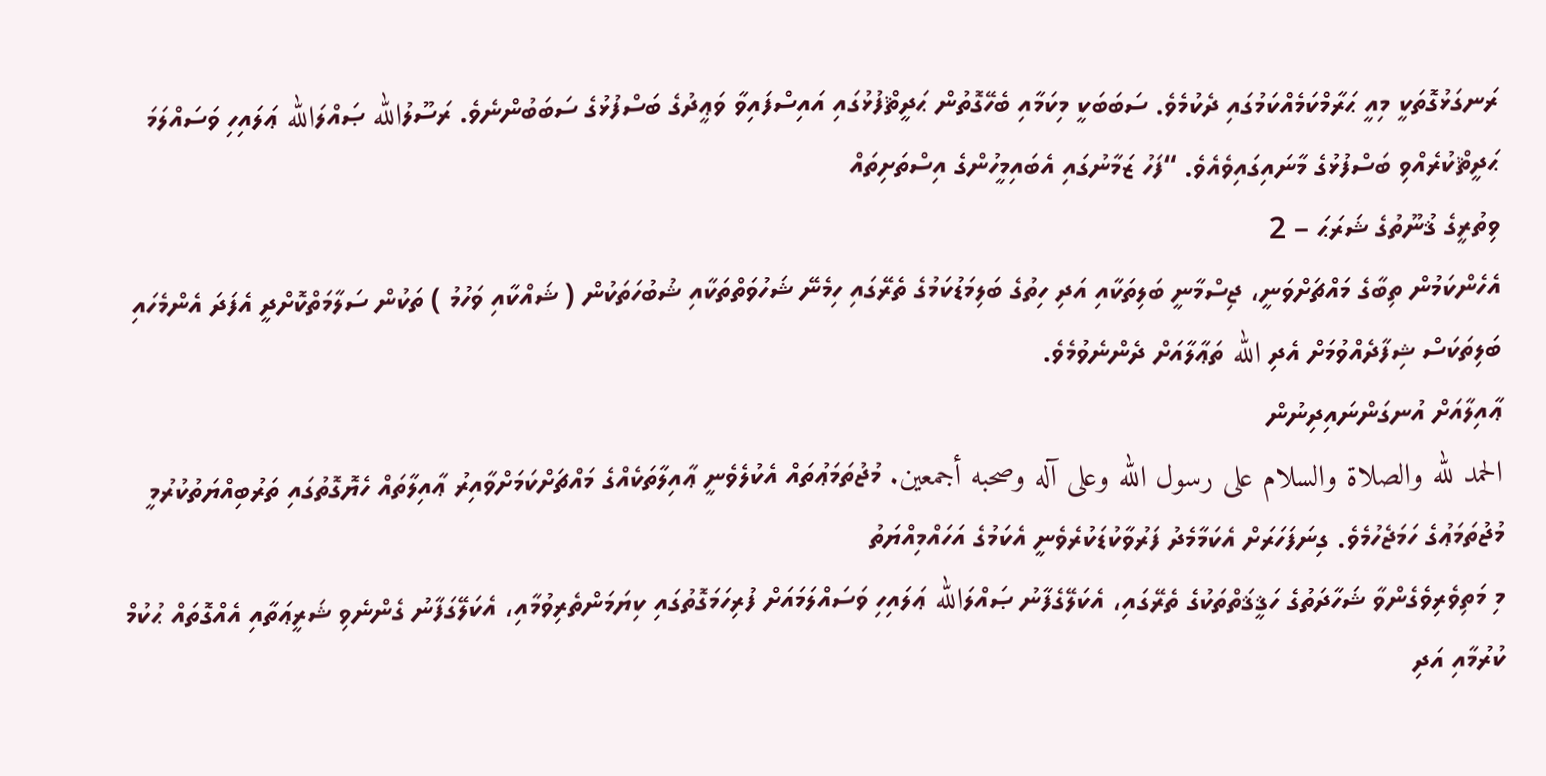ރަނގަޅުގޮތަކީ މިއީ ޙަރާމްކަމެއްކަމުގައި ދެކުމެވެ. ސަބަބަކީ މިކަމާއި ބެހޭގޮތުން ޙަދީޘްފުޅުގައި އައިސްފައިވާ ވަޢީދުގެ ބަސްފުޅުގެ ސަބަބުންނެވެ. ރަސޫލުالله ޞައްލަالله ޢަލައިހި ވަސައްލަމަ ޙަދީޘްކުރެއްވި ބަސްފުޅުގެ މާނައިގައިވެއެވެ. “ފަހު ޒަމާނުގައި އެބައިމީހުންގެ އިސްތަށިތައް
ވިތުރީގެ ޤުނޫތުގެ ޝަރަޙަ – 2
އެހެންކަމުން ތިބާގެ މައްޗަށްވަނީ، ޖިސްމާނީ ބަލިތަކާއި އަދި ހިތުގެ ބަލިމަޑުކަމުގެ ތެރޭގައި ހިމެނޭ ޝަހުވަތްތަކާއި ޝުބުހަތަކުން ( ޝައްކާއި ވަހުމު ) ތަކުން ސަލާމަތްކޮށްދީ އެފަދަ އެންމެހައި ބަލިތަކަސް ޝިފާދެއްވުމަށް އެދި الله ތަޢާލާއަށް ދެންނެވުމެވެ.
ޢާއިލާއަށް އުނގަންނައިދިނުން
الحمد لله والصلاة والسلام على رسول الله وعلى آله وصحبه أجمعين. މުޖުތަމަޢުތައް އެކުލެވެނީ ޢާއިލާތަކެއްގެ މައްޗަށްކަމަށްވާއިރު ޢާއިލާތައް ހެޔޮގޮތުގައި ތަރުބިއްޔަތުކުރުމީ މުޖުތަމަޢުގެ ހަމަޖެހުމެވެ. ގިނަފަހަރަށް އެކަމާމެދު ފަރުވާކުޑަކުރެވެނީ އެކަމުގެ އަހައްމިއްޔަތު
މި މަތިވެރިވެގެންވާ ޝަހާދަތުގެ ހަޤީޤަތްތަކުގެ ތެރޭގައި، އެކަލޭގެފާނު ޞައްލަالله ޢަލައިހި ވަސައްލަމައަށް ފުރިހަމަގޮތުގައި ކިޔަމަންތެރިވުމާއި، އެކަލޭގަފާނު ގެންނެވި ޝަރީޢަތާއި އެއްގޮތައް ޙުކުމް ކުރުމާއި އަދި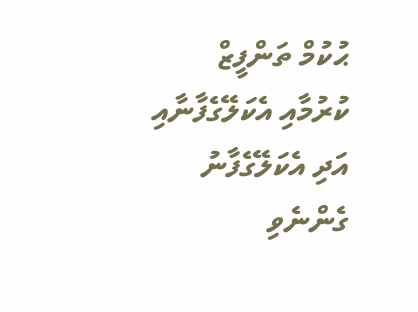ޙުކުމް ތަންފީޒް ކުރުމާއި އެކަލޭގެފާނާއި އަދި އެކަލޭގެފާނު ގެންނެވި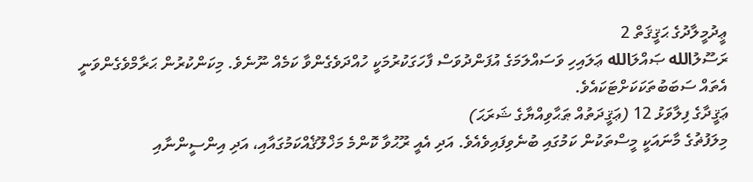ޢީދުމީލާދުގެ ޙަޤީޤަތް 2
ރަސޫލުالله ޞައްލަالله ޢަލައިހި ވަސައްލަމަގެ އުފަންދުވަސް ފާހަގަކުރުމަކީ ހުއްދަވެގެންވާ ކަމެއް ނޫނެވެ. މިކަންކުރުން ޙަރާމްވެގެންވަނީ އެތައް ސަބަބުތަކަކަށްޓަކައެވެ.
ޢަޤީދާގެ ފިލާވަޅު 12 (ޢަޤީދަތުއް ޠަޙާވިއްޔާގެ ޝަރަޙަ)
މިލަފުޡުގެ މާނައަކީ މީސްތަކުން ކަމުގައި ބުނެވިފައިވެއެވެ. އަދި އެއީ ރޫޙުވާ ކޮންމެ މަޚްލޫޤެއްކަމުގައާއި، އަދި އިންސީންނާއި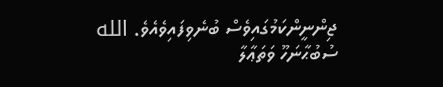ޖިންނީންކަމުގައިވެސް ބުނެވިފައިވެއެވެ. الله ސުބުޙާނަހޫ ވަތަޢާލާ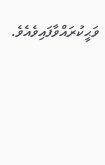ވަޙީކުރައްވާފައިވެއެވެ.